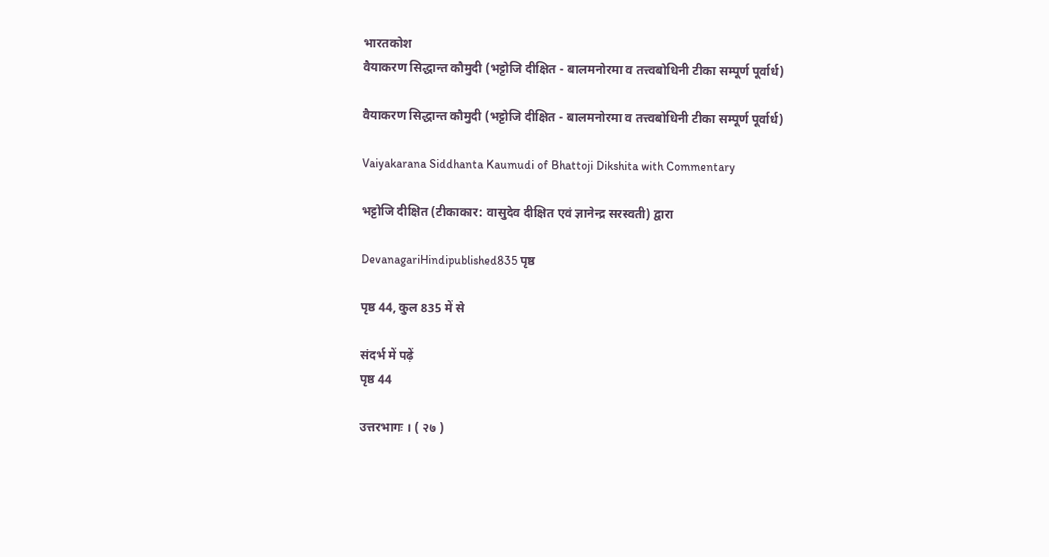भारतकोश
वैयाकरण सिद्धान्त कौमुदी (भट्टोजि दीक्षित - बालमनोरमा व तत्त्वबोधिनी टीका सम्पूर्ण पूर्वार्ध)

वैयाकरण सिद्धान्त कौमुदी (भट्टोजि दीक्षित - बालमनोरमा व तत्त्वबोधिनी टीका सम्पूर्ण पूर्वार्ध)

Vaiyakarana Siddhanta Kaumudi of Bhattoji Dikshita with Commentary

भट्टोजि दीक्षित (टीकाकार: वासुदेव दीक्षित एवं ज्ञानेन्द्र सरस्वती) द्वारा

DevanagariHindipublished835 पृष्ठ

पृष्ठ 44, कुल 835 में से

संदर्भ में पढ़ें
पृष्ठ 44

उत्तरभागः । ( २७ )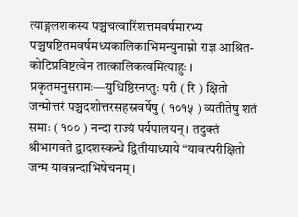त्याङ्गलशकस्य पञ्चचत्वारिंशत्तमवर्षमारभ्य पञ्चषष्टितमवर्षमध्यकालिकाभिमन्युनाम्नो राज्ञ आश्रित- कोटिप्रविष्टत्वेन तात्कालिकत्वमित्याहुः । प्रकृतमनुसरामः—युधिष्ठिरनप्तुः परी ( रि ) क्षितो जन्मोत्तरं पञ्चदशोत्तरसहस्रवर्षेषु ( १०१५ ) व्यतीतेषु शतं समाः ( १०० ) नन्दा राज्यं पर्यपालयन् । तदुक्तं श्रीभागवते द्वादशस्कन्धे द्वितीयाध्याये “यावत्परीक्षितो जन्म यावन्नन्दाभिषेचनम् ।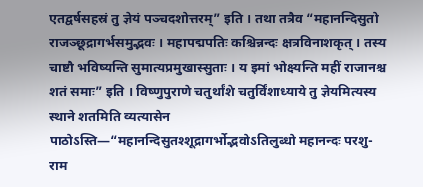एतद्वर्षसहस्रं तु ज्ञेयं पञ्चदशोत्तरम्” इति । तथा तत्रैव “महानन्दिसुतो राजञ्छूद्रागर्भसमुद्भवः । महापद्मपतिः कश्चिन्नन्दः क्षत्रविनाशकृत् । तस्य चाष्टौ भविष्यन्ति सुमात्यप्रमुखास्सुताः । य इमां भोक्ष्यन्ति महीं राजानश्च शतं समाः” इति । विष्णुपुराणे चतुर्थांशे चतुर्विंशाध्याये तु ज्ञेयमित्यस्य स्थाने शतमिति व्यत्यासेन पाठोऽस्ति—“महानन्दिसुतश्शूद्रागर्भोद्भवोऽतिलुब्धो महानन्दः परशु- राम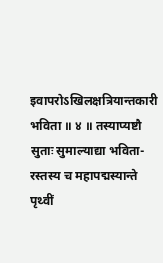इवापरोऽखिलक्षत्रियान्तकारी भविता ॥ ४ ॥ तस्याप्यष्टौ सुताः सुमाल्याद्या भविता- रस्तस्य च महापद्मस्यान्ते पृथ्वीं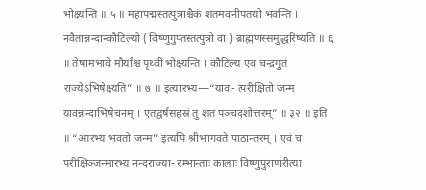भोक्ष्यन्ति ॥ ५ ॥ महापद्मस्तत्पुत्राश्चैकं शतमवनीपतयो भवन्ति । नवैतान्नन्दान्कौटिल्यो ( विष्णुगुप्तस्तत्पुत्रो वा ) ब्राह्मणस्समुद्धरिष्यति ॥ ६ ॥ तेषामभावे मौर्यांश्च पृथ्वीं भोक्ष्यन्ति । कौटिल्य एव चन्द्रगुतं राज्येऽभिषेक्ष्यति” ॥ ७ ॥ इत्यारभ्य—“याव- त्परीक्षितो जन्म यावन्नन्दाभिषेचनम् । एतद्वर्षसहस्रं तु शत पञ्चदशोत्तरम्” ॥ ३२ ॥ इति ॥ “आरभ्य भवतो जन्म” इत्यपि श्रीभागवते पाठान्तरम् । एवं च परीक्षिञ्जन्मारभ्य नन्दराज्या- रम्भान्ताः कालाः विष्णुपुराणरीत्या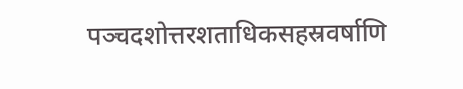पञ्चदशोत्तरशताधिकसहस्रवर्षाणि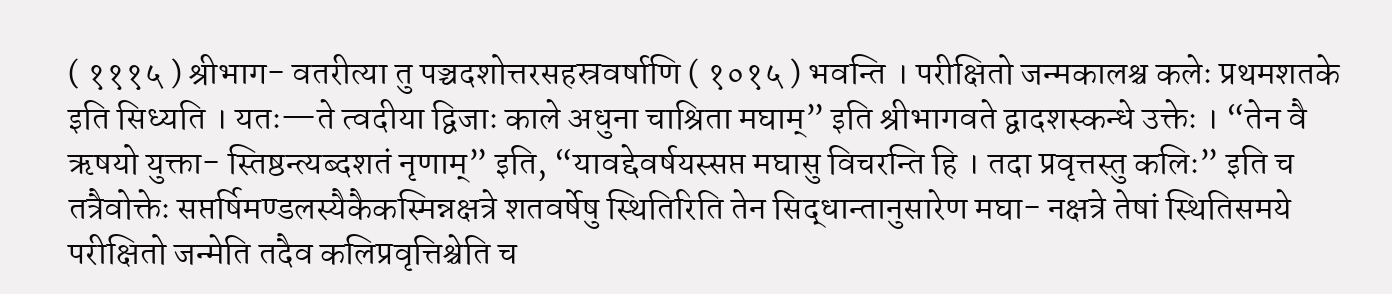( १११५ ) श्रीभाग- वतरीत्या तु पञ्चदशोत्तरसहस्रवर्षाणि ( १०१५ ) भवन्ति । परीक्षितो जन्मकालश्च कलेः प्रथमशतके इति सिध्यति । यतः—ते त्वदीया द्विजाः काले अधुना चाश्रिता मघाम्” इति श्रीभागवते द्वादशस्कन्धे उक्तेः । “तेन वै ऋषयो युक्ता- स्तिष्ठन्त्यब्दशतं नृणाम्” इति, “यावद्देवर्षयस्सप्त मघासु विचरन्ति हि । तदा प्रवृत्तस्तु कलिः” इति च तत्रैवोक्तेः सप्तर्षिमण्डलस्यैकैकस्मिन्नक्षत्रे शतवर्षेषु स्थितिरिति तेन सिद्धान्तानुसारेण मघा- नक्षत्रे तेषां स्थितिसमये परीक्षितो जन्मेति तदैव कलिप्रवृत्तिश्चेति च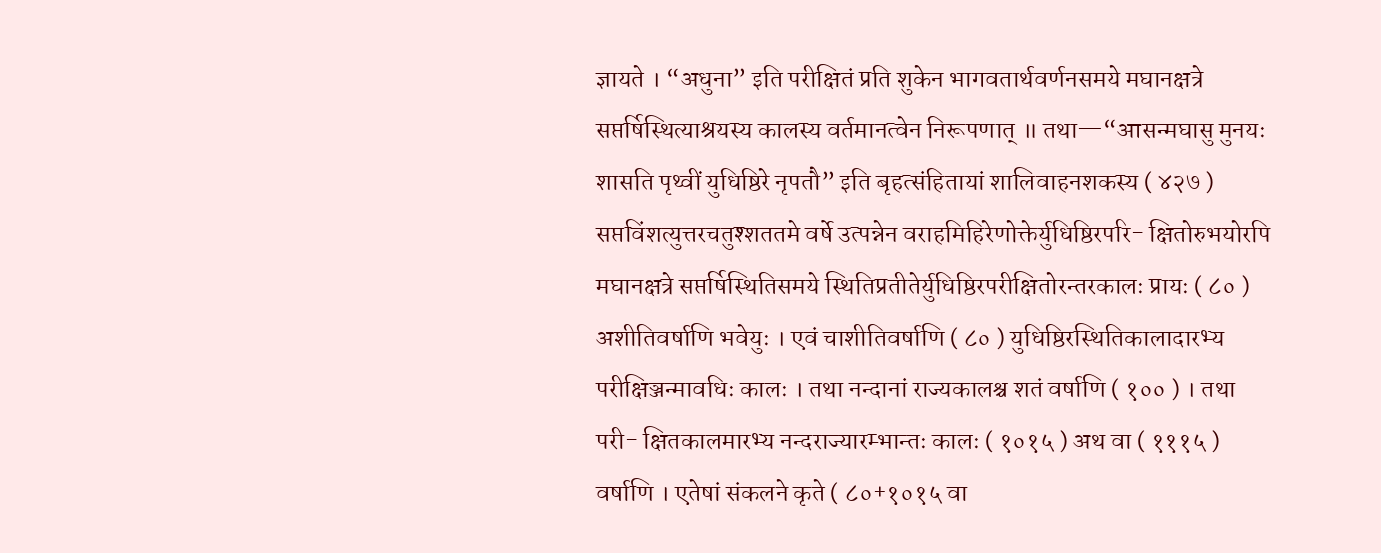ज्ञायते । “अधुना” इति परीक्षितं प्रति शुकेन भागवतार्थवर्णनसमये मघानक्षत्रे सप्तर्षिस्थित्याश्रयस्य कालस्य वर्तमानत्वेन निरूपणात् ॥ तथा—“आसन्मघासु मुनयः शासति पृथ्वीं युधिष्ठिरे नृपतौ” इति बृहत्संहितायां शालिवाहनशकस्य ( ४२७ ) सप्तविंशत्युत्तरचतुश्शततमे वर्षे उत्पन्नेन वराहमिहिरेणोक्तेर्युधिष्ठिरपरि- क्षितोरुभयोरपि मघानक्षत्रे सप्तर्षिस्थितिसमये स्थितिप्रतीतेर्युधिष्ठिरपरीक्षितोरन्तरकालः प्रायः ( ८० ) अशीतिवर्षाणि भवेयुः । एवं चाशीतिवर्षाणि ( ८० ) युधिष्ठिरस्थितिकालादारभ्य परीक्षिञ्जन्मावधिः कालः । तथा नन्दानां राज्यकालश्च शतं वर्षाणि ( १०० ) । तथा परी- क्षितकालमारभ्य नन्दराज्यारम्भान्तः कालः ( १०१५ ) अथ वा ( १११५ ) वर्षाणि । एतेषां संकलने कृते ( ८०+१०१५ वा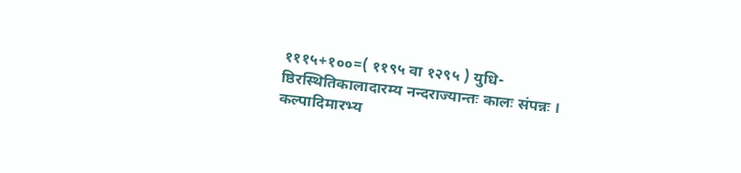१११५+१००=( ११९५ वा १२९५ ) युधि- ष्ठिरस्थितिकालादारम्य नन्दराज्यान्तः कालः संपन्नः । कल्पादिमारभ्य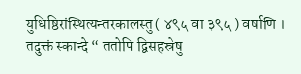युधिष्ठिरांस्थित्यन्तरकालस्तु ( ४९५ वा ३९५ ) वर्षाणि । तदुक्तं स्कान्दे “ ततोपि द्विसहस्रेषु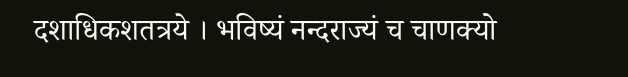दशाधिकशतत्रये । भविष्यं नन्दराज्यं च चाणक्यो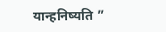यान्हनिष्यति ”